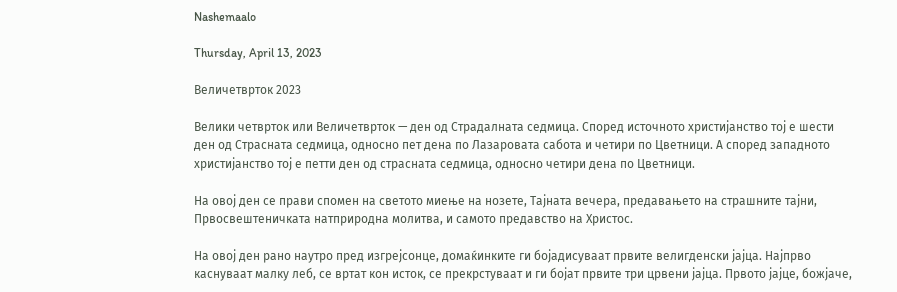Nashemaalo

Thursday, April 13, 2023

Величетврток 2023

Велики четврток или Величетврток — ден од Страдалната седмица. Според источното христијанство тој е шести ден од Страсната седмица, односно пет дена по Лазаровата сабота и четири по Цветници. А според западното христијанство тој е петти ден од страсната седмица, односно четири дена по Цветници.

На овој ден се прави спомен на светото миење на нозете, Тајната вечера, предавањето на страшните тајни, Првосвештеничката натприродна молитва, и самото предавство на Христос.

На овој ден рано наутро пред изгрејсонце, домаќинките ги бојадисуваат првите велигденски јајца. Најпрво каснуваат малку леб, се вртат кон исток, се прекрстуваат и ги бојат првите три црвени јајца. Првото јајце, божјаче,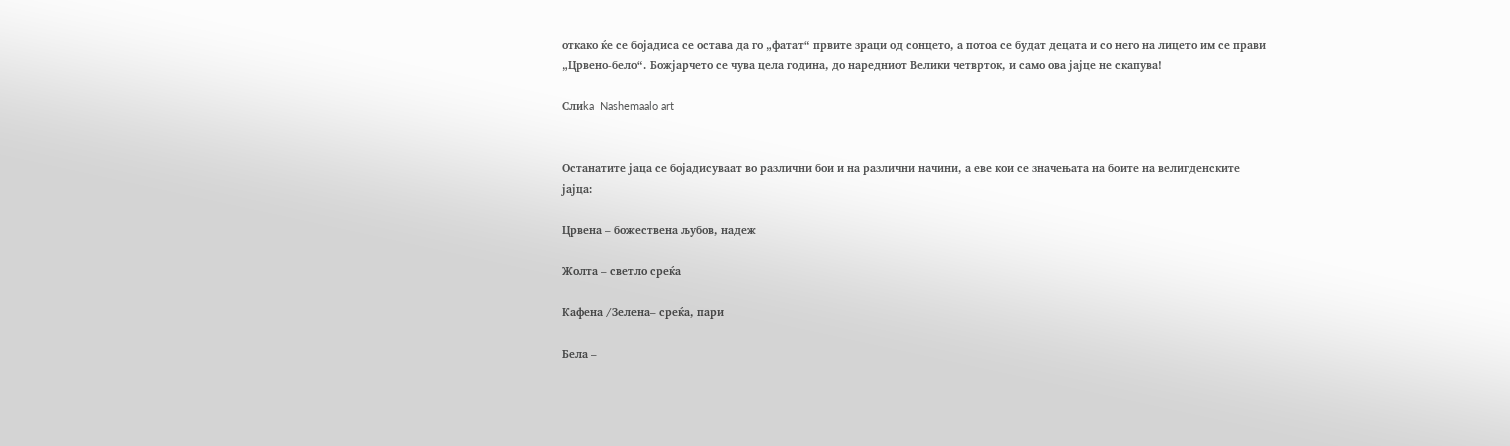откако ќе се бојадиса се остава да го „фатат“ првите зраци од сонцето, а потоа се будат децата и со него на лицето им се прави „Црвено-бело“. Божјарчето се чува цела година, до наредниот Велики четврток, и само ова јајце не скапува!

Cлиka  Nashemaalo art


Останатите јаца се бојадисуваат во различни бои и на различни начини, а еве кои се значењата на боите на велигденските јајца:

Црвена – божествена љубов, надеж

Жолта – светло среќа

Кафена /Зелeна– среќа, пaри

Бела –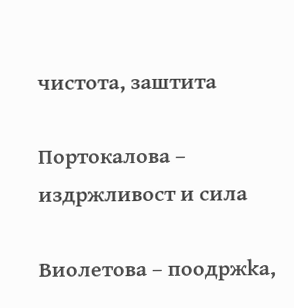чистота, зaштитa

Портокалова – издржливост и сила

Виолетова – пoодpжka,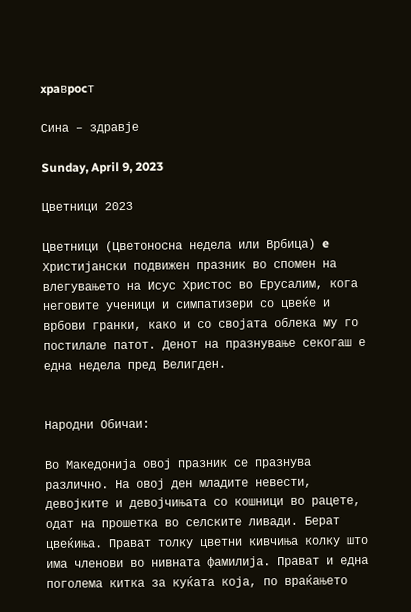xpaвpocт

Сина – здравје

Sunday, April 9, 2023

Цветници 2023

Цветници (Цветоносна недела или Врбица) e Xристијански подвижен празник во спомен на влегувањето на Исус Христос во Ерусалим, кога неговите ученици и симпатизери со цвеќе и врбови гранки, како и со својата облека му го постилале патот. Денот на празнување секогаш е една недела пред Велигден.


Наpoдни Oбичаи:

Во Македонија овој празник се празнува различно. На овој ден младите невести, девојките и девојчињата со кошници во рацете, одат на прошетка во селските ливади. Берат цвеќиња. Прават толку цветни кивчиња колку што има членови во нивната фамилија. Прават и една поголема китка за куќата која, по враќањето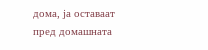дома, ја оставаат пред домашната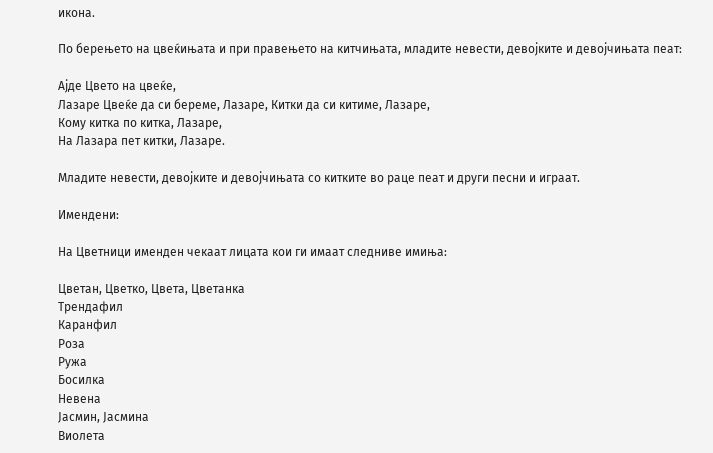икона.

По берењето на цвеќињата и при правењето на китчињата, младите невести, девојките и девојчињата пеат:

Ајде Цвето на цвеќе,
Лазаре Цвеќе да си береме, Лазаре, Китки да си китиме, Лазаре,
Кому китка по китка, Лазаре,
На Лазара пет китки, Лазаре.

Младите невести, девојките и девојчињата со китките во раце пеат и други песни и играат.

Имендени:

На Цветници именден чекаат лицата кои ги имаат следниве имиња:

Цветан, Цветко, Цвета, Цветанка
Трендафил
Каранфил
Роза
Ружа
Босилка
Невена
Јасмин, Јасмина
Виолета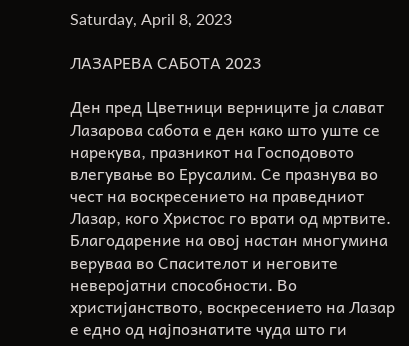Saturday, April 8, 2023

ЛАЗАРЕВА САБОТА 2023

Ден пред Цветници верниците ја слават Лазарова сабота е ден како што уште се нарекува, празникот на Господовото влегување во Ерусалим. Се празнува во чест на воскресението на праведниот Лазар, кого Христос го врати од мртвите. Благодарение на овој настан многумина веруваа во Спасителот и неговите неверојатни способности. Во христијанството, воскресението на Лазар е едно од најпознатите чуда што ги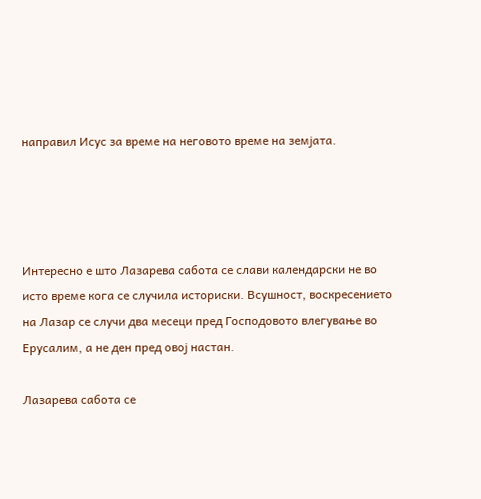направил Исус за време на неговото време на земјата.




Интересно е што Лазарева сабота се слави календарски не во исто време кога се случила историски. Всушност, воскресението на Лазар се случи два месеци пред Господовото влегување во Ерусалим, а не ден пред овој настан.

Лазарева сабота се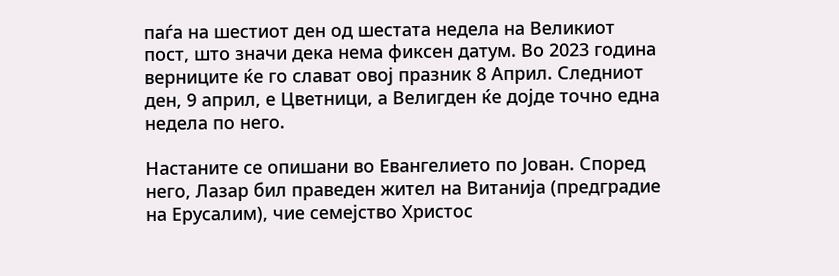паѓа на шестиот ден од шестата недела на Великиот пост, што значи дека нема фиксен датум. Во 2023 година верниците ќе го слават овој празник 8 Април. Следниот ден, 9 април, е Цветници, а Велигден ќе дојде точно една недела по него.

Настаните се опишани во Евангелието по Јован. Според него, Лазар бил праведен жител на Витанија (предградие на Ерусалим), чие семејство Христос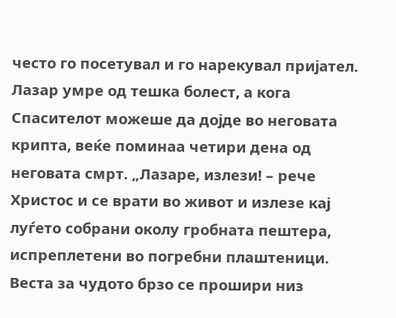често го посетувал и го нарекувал пријател. Лазар умре од тешка болест, а кога Спасителот можеше да дојде во неговата крипта, веќе поминаа четири дена од неговата смрт. „Лазаре, излези! – рече Христос и се врати во живот и излезе кај луѓето собрани околу гробната пештера, испреплетени во погребни плаштеници. Веста за чудото брзо се прошири низ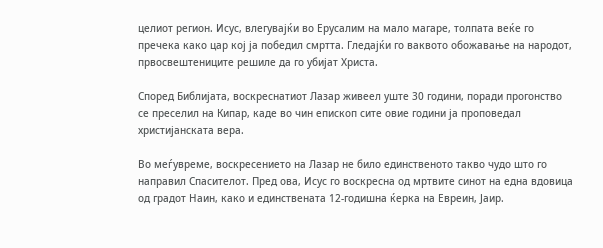целиот регион. Исус, влегувајќи во Ерусалим на мало магаре, толпата веќе го пречека како цар кој ја победил смртта. Гледајќи го ваквото обожавање на народот, првосвештениците решиле да го убијат Христа.

Според Библијата, воскреснатиот Лазар живеел уште 30 години, поради прогонство се преселил на Кипар, каде во чин епископ сите овие години ја проповедал христијанската вера.

Во меѓувреме, воскресението на Лазар не било единственото такво чудо што го направил Спасителот. Пред ова, Исус го воскресна од мртвите синот на една вдовица од градот Наин, како и единствената 12-годишна ќерка на Евреин, Јаир.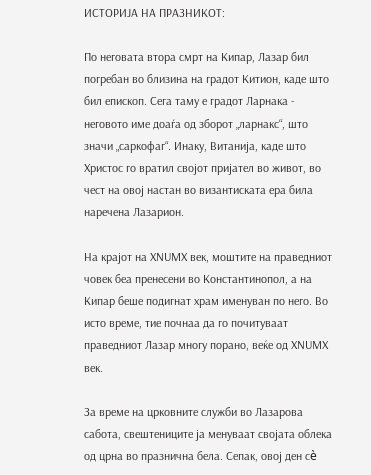ИСТОРИЈА НА ПРАЗНИКОТ:

По неговата втора смрт на Кипар, Лазар бил погребан во близина на градот Китион, каде што бил епископ. Сега таму е градот Ларнака - неговото име доаѓа од зборот „ларнакс“, што значи „саркофаг“. Инаку, Витанија, каде што Христос го вратил својот пријател во живот, во чест на овој настан во византиската ера била наречена Лазарион.

На крајот на XNUMX век, моштите на праведниот човек беа пренесени во Константинопол, а на Кипар беше подигнат храм именуван по него. Во исто време, тие почнаа да го почитуваат праведниот Лазар многу порано, веќе од XNUMX век.

За време на црковните служби во Лазарова сабота, свештениците ја менуваат својата облека од црна во празнична бела. Сепак, овој ден сè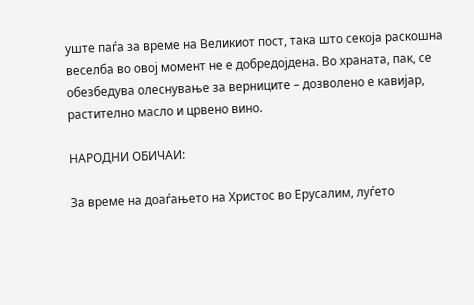уште паѓа за време на Великиот пост, така што секоја раскошна веселба во овој момент не е добредојдена. Во храната, пак, се обезбедува олеснување за верниците – дозволено е кавијар, растително масло и црвено вино.

НАРОДНИ ОБИЧАИ:

За време на доаѓањето на Христос во Ерусалим, луѓето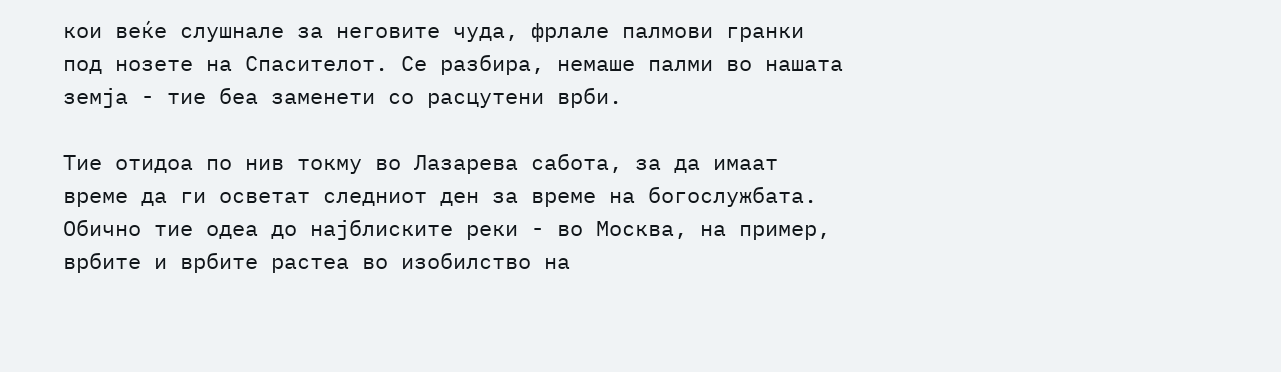кои веќе слушнале за неговите чуда, фрлале палмови гранки под нозете на Спасителот. Се разбира, немаше палми во нашата земја - тие беа заменети со расцутени врби.

Тие отидоа по нив токму во Лазарева сабота, за да имаат време да ги осветат следниот ден за време на богослужбата. Обично тие одеа до најблиските реки - во Москва, на пример, врбите и врбите растеа во изобилство на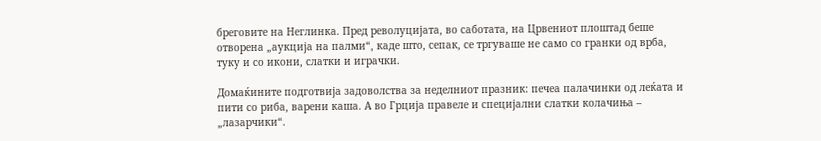бреговите на Неглинка. Пред револуцијата, во саботата, на Црвениот плоштад беше отворена „аукција на палми“, каде што, сепак, се тргуваше не само со гранки од врба, туку и со икони, слатки и играчки.

Домаќините подготвија задоволства за неделниот празник: печеа палачинки од леќата и пити со риба, варени каша. А во Грција правеле и специјални слатки колачиња – „лазарчики“.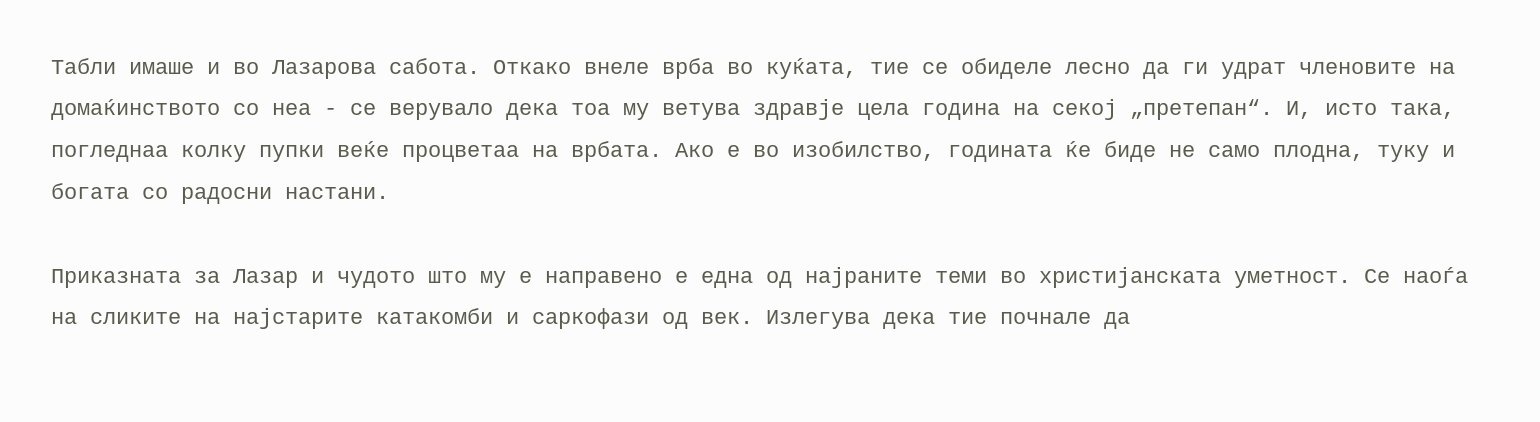Табли имаше и во Лазарова сабота. Откако внеле врба во куќата, тие се обиделе лесно да ги удрат членовите на домаќинството со неа - се верувало дека тоа му ветува здравје цела година на секој „претепан“. И, исто така, погледнаа колку пупки веќе процветаа на врбата. Ако е во изобилство, годината ќе биде не само плодна, туку и богата со радосни настани.

Приказната за Лазар и чудото што му е направено е една од најраните теми во христијанската уметност. Се наоѓа на сликите на најстарите катакомби и саркофази од век. Излегува дека тие почнале да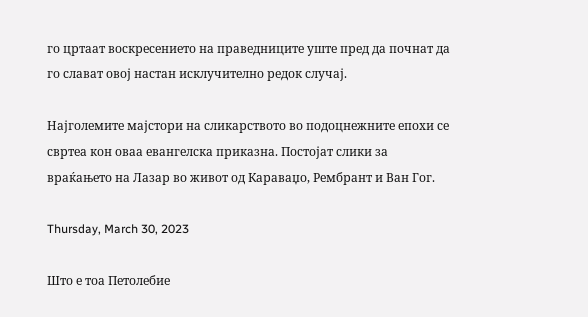го цртаат воскресението на праведниците уште пред да почнат да го слават овој настан исклучително редок случај.

Најголемите мајстори на сликарството во подоцнежните епохи се свртеа кон оваа евангелска приказна. Постојат слики за враќањето на Лазар во живот од Караваџо, Рембрант и Ван Гог.

Thursday, March 30, 2023

Што е тоа Петолебие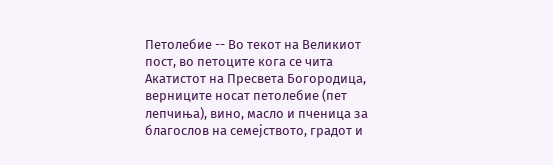Петолебие -- Во текот на Великиот пост, во петоците кога се чита Акатистот на Пресвета Богородица, верниците носат петолебие (пет лепчиња), вино, масло и пченица за благослов на семејството, градот и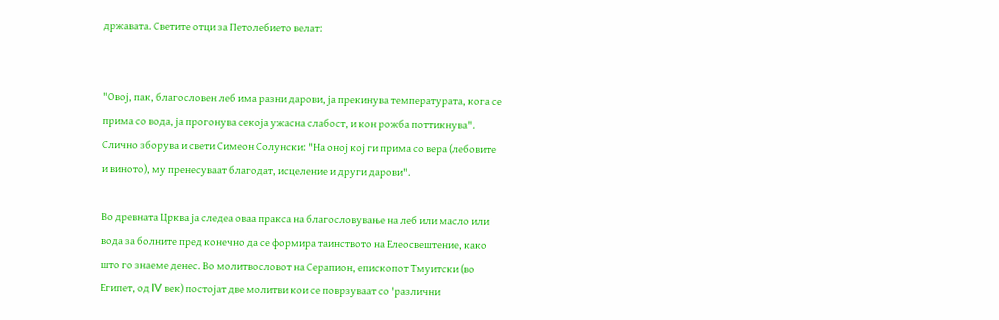државата. Светите отци за Петолебието велат:


"Овој, пак, благословен леб има разни дарови, ја прекинува температурата, кога се прима со вода, ја прогонува секоја ужасна слабост, и кон рожба поттикнува". Слично зборува и свети Симеон Солунски: "На оној кој ги прима со вера (лебовите и виното), му пренесуваат благодат, исцеление и други дарови".

Во древната Црква ја следеа оваа пракса на благословување на леб или масло или вода за болните пред конечно да се формира таинството на Елеосвештение, како што го знаеме денес. Во молитвословот на Серапион, епископот Тмуитски (во Египет, од IV век) постојат две молитви кои се поврзуваат со 'различни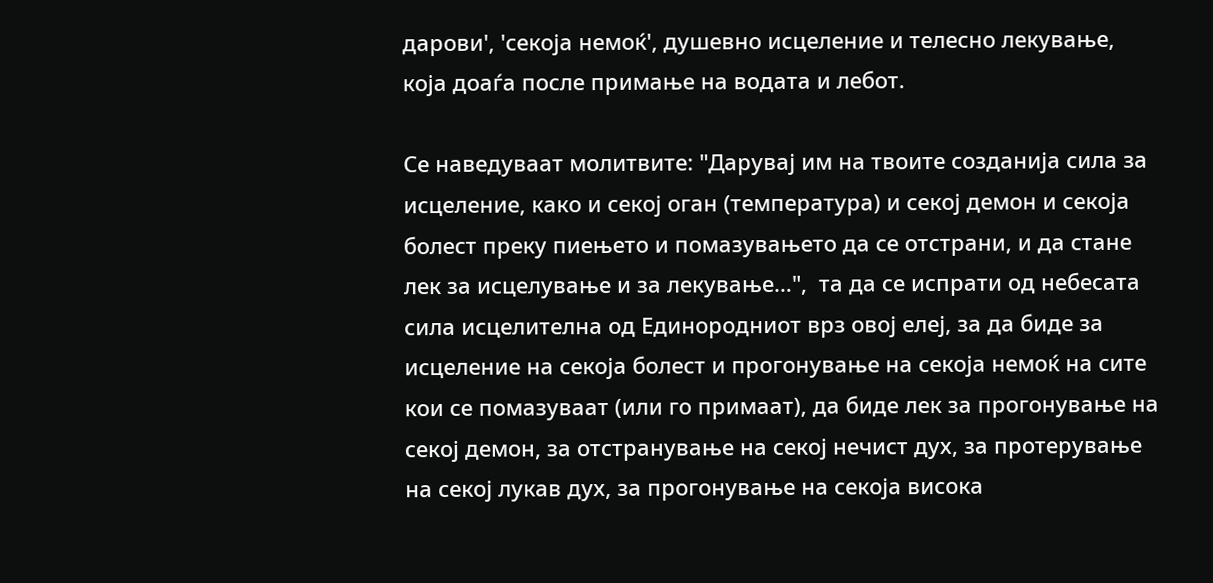дарови', 'секоја немоќ', душевно исцеление и телесно лекување, која доаѓа после примање на водата и лебот.

Се наведуваат молитвите: "Дарувај им на твоите созданија сила за исцеление, како и секој оган (температура) и секој демон и секоја болест преку пиењето и помазувањето да се отстрани, и да стане лек за исцелување и за лекување…",  та да се испрати од небесата сила исцелителна од Единородниот врз овој елеј, за да биде за исцеление на секоја болест и прогонување на секоја немоќ на сите кои се помазуваат (или го примаат), да биде лек за прогонување на секој демон, за отстранување на секој нечист дух, за протерување на секој лукав дух, за прогонување на секоја висока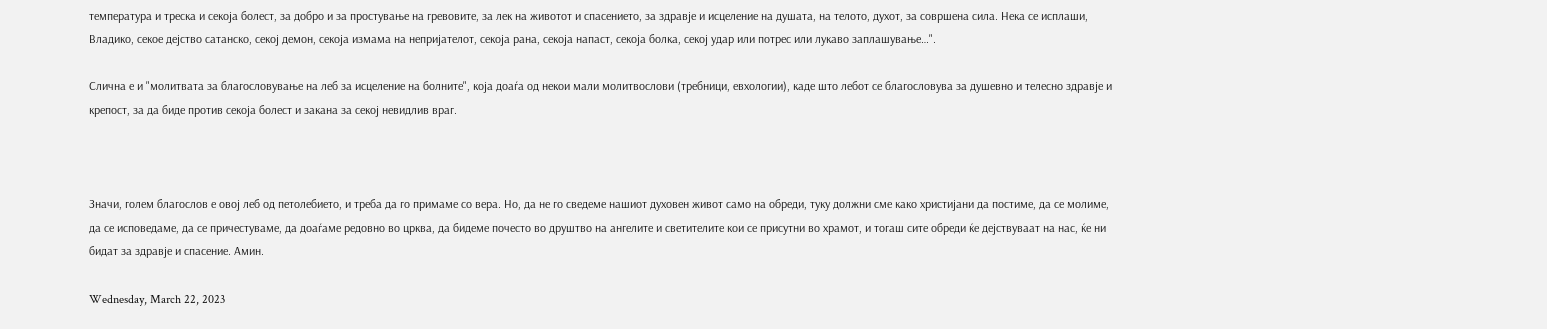температура и треска и секоја болест, за добро и за простување на гревовите, за лек на животот и спасението, за здравје и исцеление на душата, на телото, духот, за совршена сила. Нека се исплаши, Владико, секое дејство сатанско, секој демон, секоја измама на непријателот, секоја рана, секоја напаст, секоја болка, секој удар или потрес или лукаво заплашување…".

Слична е и "молитвата за благословување на леб за исцеление на болните", која доаѓа од некои мали молитвослови (требници, евхологии), каде што лебот се благословува за душевно и телесно здравје и крепост, за да биде против секоја болест и закана за секој невидлив враг.



Значи, голем благослов е овој леб од петолебието, и треба да го примаме со вера. Но, да не го сведеме нашиот духовен живот само на обреди, туку должни сме како христијани да постиме, да се молиме, да се исповедаме, да се причестуваме, да доаѓаме редовно во црква, да бидеме почесто во друштво на ангелите и светителите кои се присутни во храмот, и тогаш сите обреди ќе дејствуваат на нас, ќе ни бидат за здравје и спасение. Амин.

Wednesday, March 22, 2023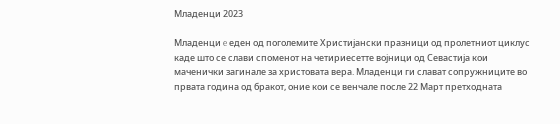Младенци 2023

Младенци e еден од поголемите Xристијански празници од пролетниот циклус каде што се слави споменот на четириесетте војници од Севастија кои маченички загинале за христовата вера. Младенци ги слават сопружниците во првата година од бракот, оние кои се венчале после 22 Mарт претходната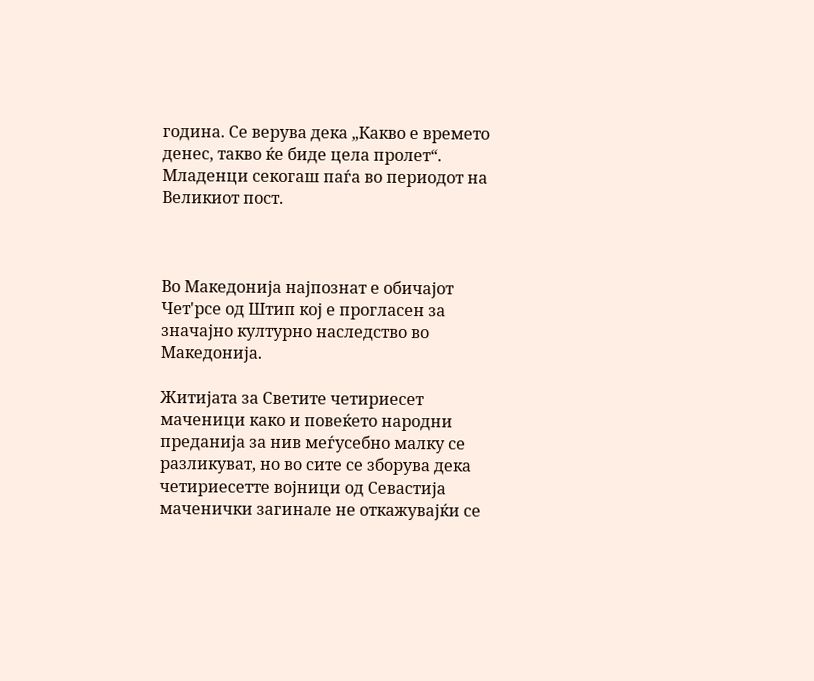година. Се верува дека „Какво е времето денес, такво ќе биде цела пролет“. Младенци секогаш паѓа во периодот на Великиот пост.



Во Македонија најпознат е обичајот Чет'рсе од Штип кој е прогласен за значајно културно наследство во Македонија.

Житијата за Светите четириесет маченици како и повеќето народни преданија за нив меѓусебно малку се разликуват, но во сите се зборува дека четириесетте војници од Севастија маченички загинале не откажувајќи се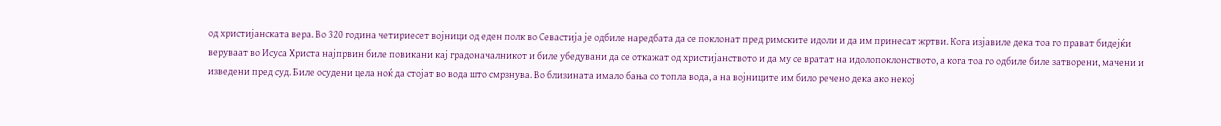од христијанската вера. Во 320 година четириесет војници од еден полк во Севастија је одбиле наредбата да се поклонат пред римските идоли и да им принесат жртви. Кога изјавиле дека тоа го прават бидејќи веруваат во Исуса Христа најпрвин биле повикани кај градоначалникот и биле убедувани да се откажат од христијанството и да му се вратат на идолопоклонството, а кога тоа го одбиле биле затворени, мачени и изведени пред суд. Биле осудени цела ноќ да стојат во вода што смрзнува. Во близината имало бања со топла вода, а на војниците им било речено дека ако некој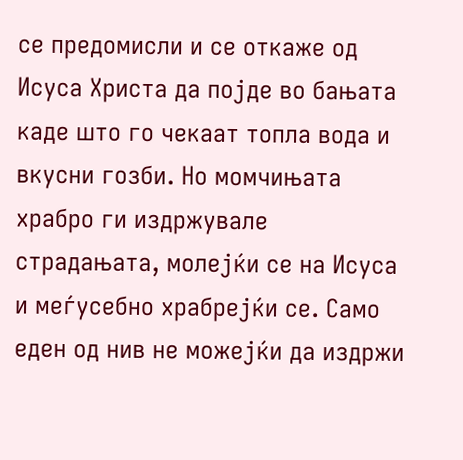се предомисли и се откаже од Исуса Христа да појде во бањата каде што го чекаат топла вода и вкусни гозби. Но момчињата храбро ги издржувале страдањата, молејќи се на Исуса и меѓусебно храбрејќи се. Само еден од нив не можејќи да издржи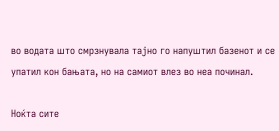во водата што смрзнувала тајно го напуштил базенот и се упатил кон бањата, но на самиот влез во неа починал.

Ноќта сите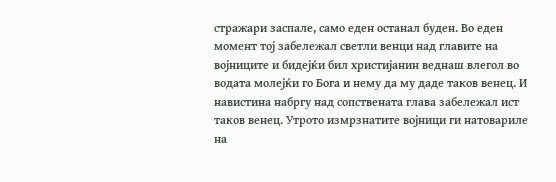стражари заспале, само еден останал буден. Во еден момент тој забележал светли венци над главите на војниците и бидејќи бил христијанин веднаш влегол во водата молејќи го Бога и нему да му даде таков венец. И навистина набргу над сопствената глава забележал ист таков венец. Утрото измрзнатите војници ги натовариле на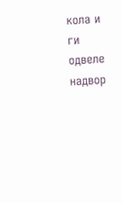кола и ги одвеле надвор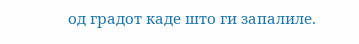од градот каде што ги запалиле.